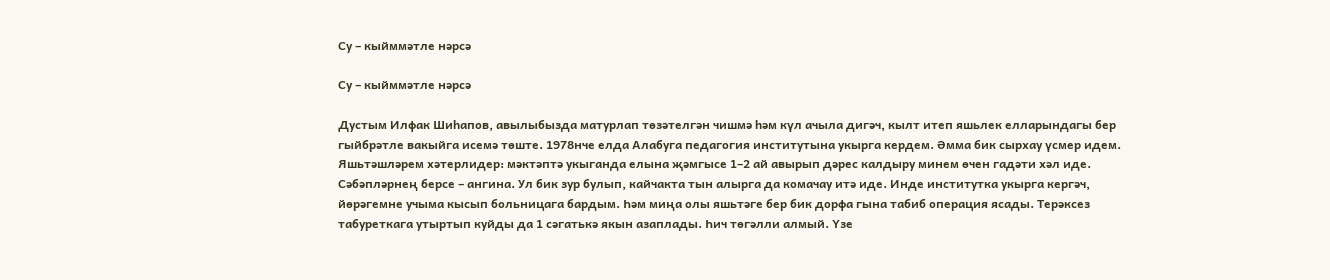Су – кыйммәтле нәрсә

Су – кыйммәтле нәрсә

Дустым Илфак Шиһапов, авылыбызда матурлап төзәтелгән чишмә һәм күл ачыла дигәч, кылт итеп яшьлек елларындагы бер гыйбрәтле вакыйга исемә төште. 1978нче елда Алабуга педагогия институтына укырга кердем. Әмма бик сырхау үсмер идем. Яшьтәшләрем хәтерлидер: мәктәптә укыганда елына җәмгысе 1–2 ай авырып дәрес калдыру минем өчен гадәти хәл иде. Сәбәпләрнең берсе – ангина. Ул бик зур булып, кайчакта тын алырга да комачау итә иде. Инде институтка укырга кергәч, йөрәгемне учыма кысып больницага бардым. Һәм миңа олы яшьтәге бер бик дорфа гына табиб операция ясады. Терәксез табуреткага утыртып куйды да 1 сәгатькә якын азаплады. Һич төгәлли алмый. Үзе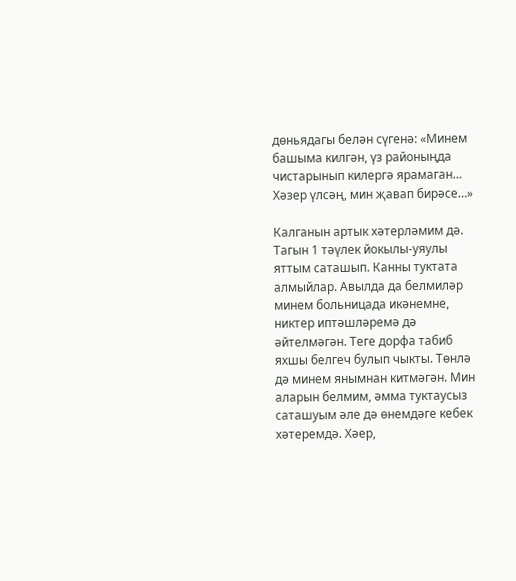дөньядагы белән сүгенә: «Минем башыма килгән, үз районыңда чистарынып килергә ярамаган… Хәзер үлсәң, мин җавап бирәсе…»

Калганын артык хәтерләмим дә. Тагын 1 тәүлек йокылы-уяулы яттым саташып. Канны туктата алмыйлар. Авылда да белмиләр минем больницада икәнемне, никтер иптәшләремә дә әйтелмәгән. Теге дорфа табиб яхшы белгеч булып чыкты. Төнлә дә минем янымнан китмәгән. Мин аларын белмим, әмма туктаусыз саташуым әле дә өнемдәге кебек хәтеремдә. Хәер,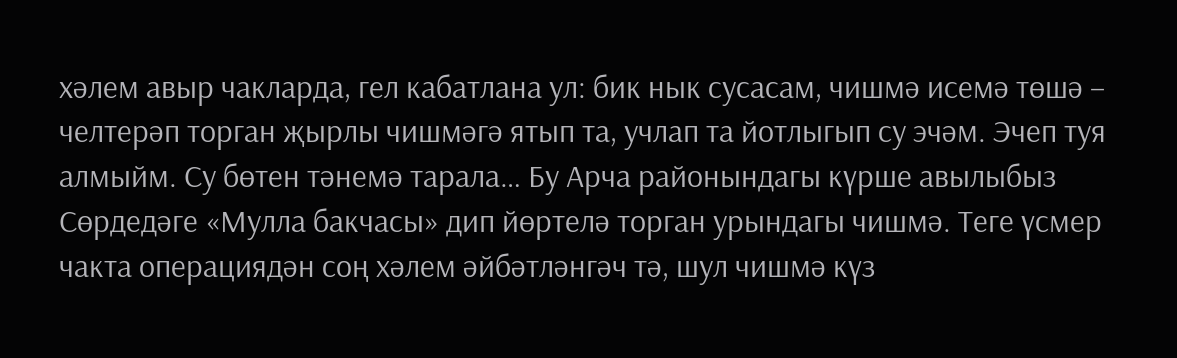хәлем авыр чакларда, гел кабатлана ул: бик нык сусасам, чишмә исемә төшә – челтерәп торган җырлы чишмәгә ятып та, учлап та йотлыгып су эчәм. Эчеп туя алмыйм. Су бөтен тәнемә тарала… Бу Арча районындагы күрше авылыбыз Сөрдедәге «Мулла бакчасы» дип йөртелә торган урындагы чишмә. Теге үсмер чакта операциядән соң хәлем әйбәтләнгәч тә, шул чишмә күз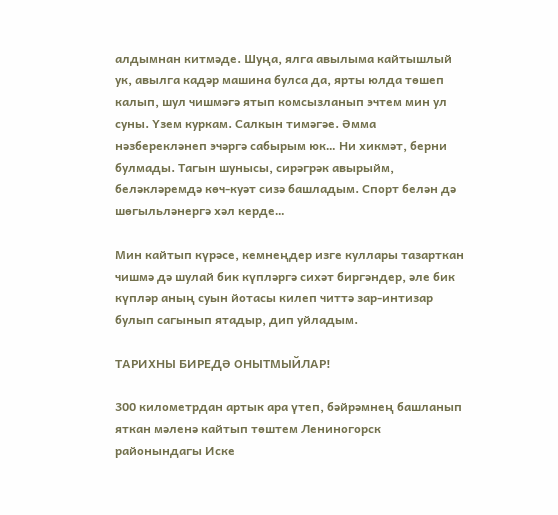алдымнан китмәде. Шуңа, ялга авылыма кайтышлый ук, авылга кадәр машина булса да, ярты юлда төшеп калып, шул чишмәгә ятып комсызланып эчтем мин ул суны. Үзем куркам. Салкын тимәгәе. Әмма нәзберекләнеп эчәргә сабырым юк… Ни хикмәт, берни булмады. Тагын шунысы, сирәгрәк авырыйм, беләкләремдә көч-куәт сизә башладым. Спорт белән дә шөгыльләнергә хәл керде…

Мин кайтып күрәсе, кемнеңдер изге куллары тазарткан чишмә дә шулай бик күпләргә сихәт биргәндер, әле бик күпләр аның суын йотасы килеп читтә зар-интизар булып сагынып ятадыр, дип уйладым.

ТАРИХНЫ БИРЕДӘ ОНЫТМЫЙЛАР!

300 километрдан артык ара үтеп, бәйрәмнең башланып яткан мәленә кайтып төштем Лениногорск районындагы Иске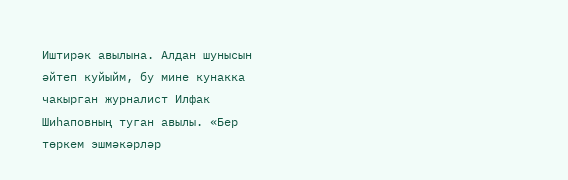Иштирәк авылына. Алдан шунысын әйтеп куйыйм, бу мине кунакка чакырган журналист Илфак Шиһаповның туган авылы. «Бер төркем эшмәкәрләр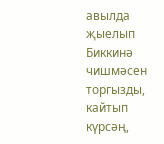авылда җыелып Биккинә чишмәсен торгызды, кайтып күрсәң,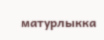матурлыкка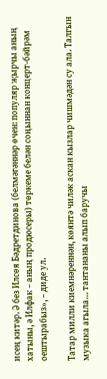исең китәр. Ә без Илсөя Бәдретдинова (белмәгәннәр өчен: популяр җырчы аның хатыны, ә Илфак – аның продюсеры) төркеме белән соңыннан концерт-бәйрәм оештырабыз», – диде ул.

Татар милли киемнәреннән, көянтә чиләк аскан кызлар чишмәдән су ала. Талгын музыка агыла… тантананы алып баручы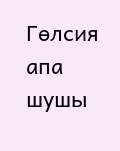Гөлсия апа шушы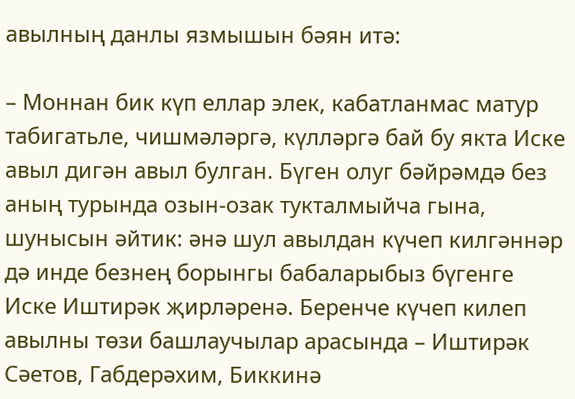авылның данлы язмышын бәян итә:

– Моннан бик күп еллар элек, кабатланмас матур табигатьле, чишмәләргә, күлләргә бай бу якта Иске авыл дигән авыл булган. Бүген олуг бәйрәмдә без аның турында озын-озак тукталмыйча гына, шунысын әйтик: әнә шул авылдан күчеп килгәннәр дә инде безнең борынгы бабаларыбыз бүгенге Иске Иштирәк җирләренә. Беренче күчеп килеп авылны төзи башлаучылар арасында – Иштирәк Сәетов, Габдерәхим, Биккинә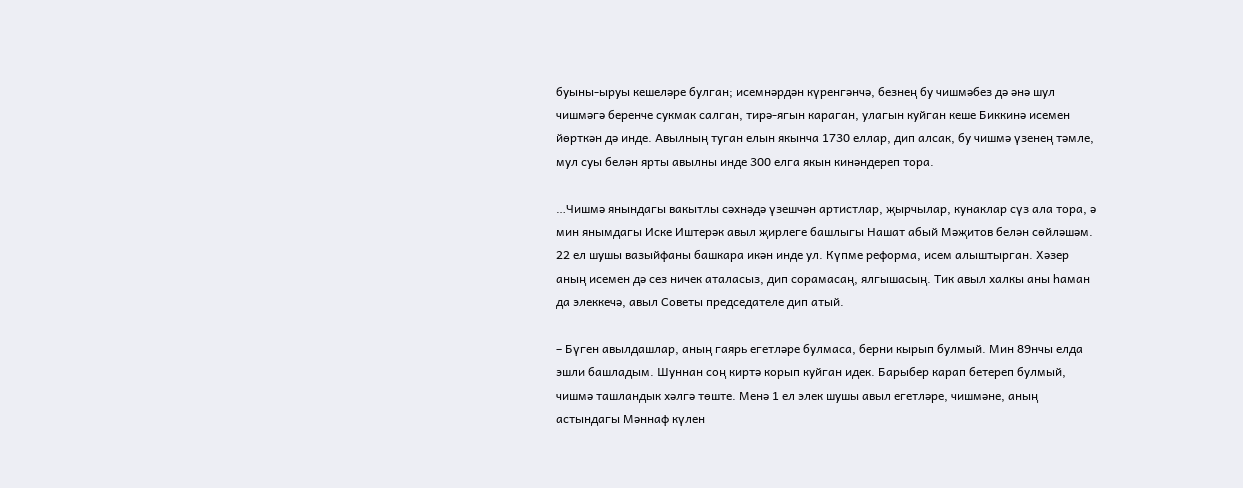буыны-ыруы кешеләре булган; исемнәрдән күренгәнчә, безнең бу чишмәбез дә әнә шул чишмәгә беренче сукмак салган, тирә-ягын караган, улагын куйган кеше Биккинә исемен йөрткән дә инде. Авылның туган елын якынча 1730 еллар, дип алсак, бу чишмә үзенең тәмле, мул суы белән ярты авылны инде 300 елга якын кинәндереп тора.

…Чишмә янындагы вакытлы сәхнәдә үзешчән артистлар, җырчылар, кунаклар сүз ала тора, ә мин янымдагы Иске Иштерәк авыл җирлеге башлыгы Нашат абый Мәҗитов белән сөйләшәм. 22 ел шушы вазыйфаны башкара икән инде ул. Күпме реформа, исем алыштырган. Хәзер аның исемен дә сез ничек аталасыз, дип сорамасаң, ялгышасың. Тик авыл халкы аны һаман да элеккечә, авыл Советы председателе дип атый.

– Бүген авылдашлар, аның гаярь егетләре булмаса, берни кырып булмый. Мин 89нчы елда эшли башладым. Шуннан соң киртә корып куйган идек. Барыбер карап бетереп булмый, чишмә ташландык хәлгә төште. Менә 1 ел элек шушы авыл егетләре, чишмәне, аның астындагы Мәннаф күлен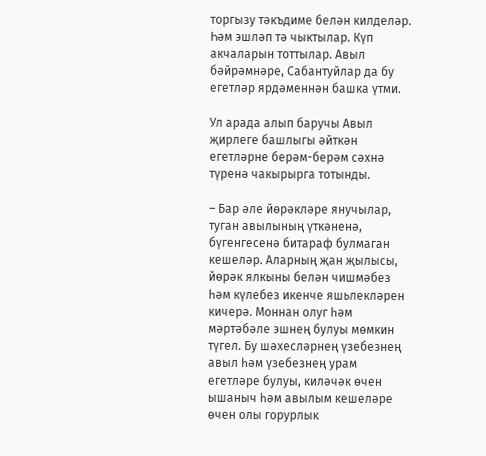торгызу тәкъдиме белән килделәр. Һәм эшләп тә чыктылар. Күп акчаларын тоттылар. Авыл бәйрәмнәре, Сабантуйлар да бу егетләр ярдәменнән башка үтми.

Ул арада алып баручы Авыл җирлеге башлыгы әйткән егетләрне берәм-берәм сәхнә түренә чакырырга тотынды.

– Бар әле йөрәкләре янучылар, туган авылының үткәненә, бүгенгесенә битараф булмаган кешеләр. Аларның җан җылысы, йөрәк ялкыны белән чишмәбез һәм күлебез икенче яшьлекләрен кичерә. Моннан олуг һәм мәртәбәле эшнең булуы мөмкин түгел. Бу шәхесләрнең үзебезнең авыл һәм үзебезнең урам егетләре булуы, киләчәк өчен ышаныч һәм авылым кешеләре өчен олы горурлык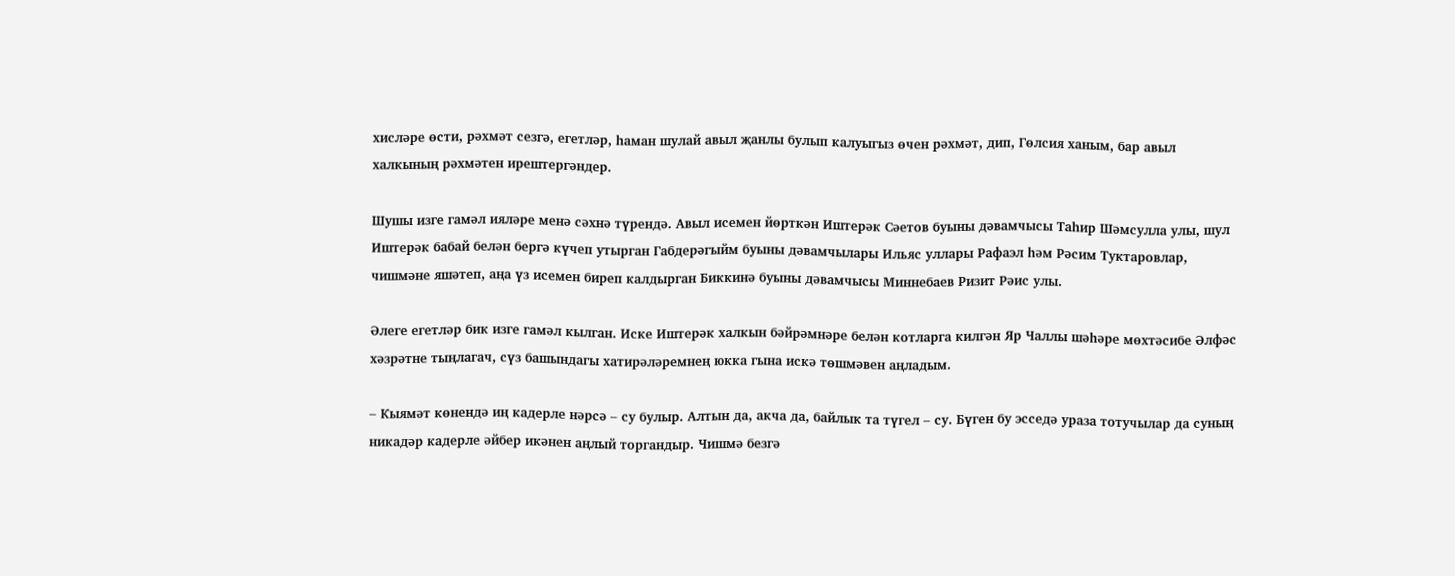хисләре өсти, рәхмәт сезгә, егетләр, һаман шулай авыл җанлы булып калуыгыз өчен рәхмәт, дип, Гөлсия ханым, бар авыл халкының рәхмәтен ирештергәндер.

Шушы изге гамәл ияләре менә сәхнә түрендә. Авыл исемен йөрткән Иштерәк Сәетов буыны дәвамчысы Таһир Шәмсулла улы, шул Иштерәк бабай белән бергә күчеп утырган Габдерәгыйм буыны дәвамчылары Ильяс уллары Рафаэл һәм Рәсим Туктаровлар, чишмәне яшәтеп, аңа үз исемен биреп калдырган Биккинә буыны дәвамчысы Миннебаев Ризит Рәис улы.

Әлеге егетләр бик изге гамәл кылган. Иске Иштерәк халкын бәйрәмнәре белән котларга килгән Яр Чаллы шәһәре мөхтәсибе Әлфәс хәзрәтне тыңлагач, сүз башындагы хатирәләремнең юкка гына искә төшмәвен аңладым.

– Кыямәт көнендә иң кадерле нәрсә – су булыр. Алтын да, акча да, байлык та түгел – су. Бүген бу эсседә ураза тотучылар да суның никадәр кадерле әйбер икәнен аңлый торгандыр. Чишмә безгә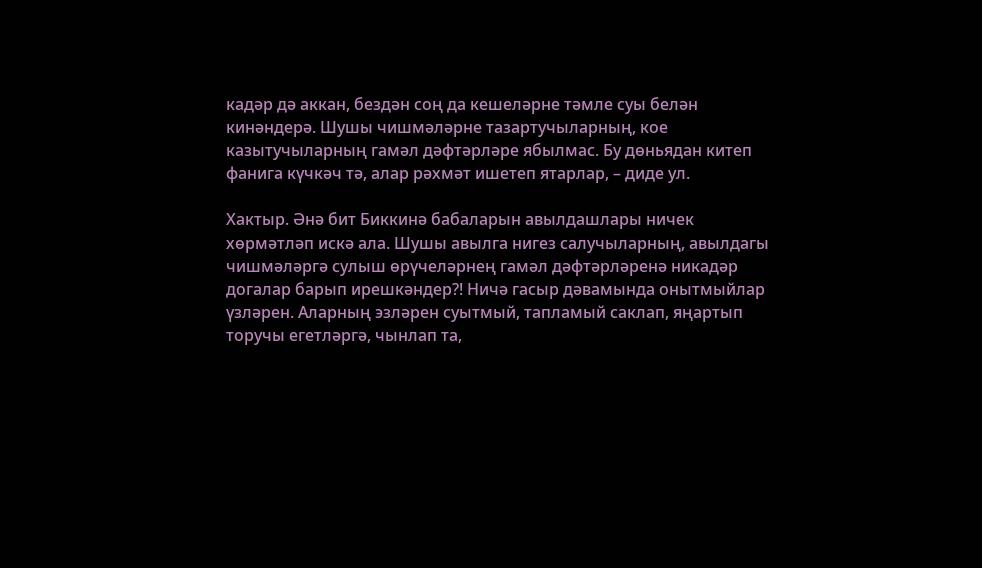кадәр дә аккан, бездән соң да кешеләрне тәмле суы белән кинәндерә. Шушы чишмәләрне тазартучыларның, кое казытучыларның гамәл дәфтәрләре ябылмас. Бу дөньядан китеп фанига күчкәч тә, алар рәхмәт ишетеп ятарлар, – диде ул.

Хактыр. Әнә бит Биккинә бабаларын авылдашлары ничек хөрмәтләп искә ала. Шушы авылга нигез салучыларның, авылдагы чишмәләргә сулыш өрүчеләрнең гамәл дәфтәрләренә никадәр догалар барып ирешкәндер?! Ничә гасыр дәвамында онытмыйлар үзләрен. Аларның эзләрен суытмый, тапламый саклап, яңартып торучы егетләргә, чынлап та,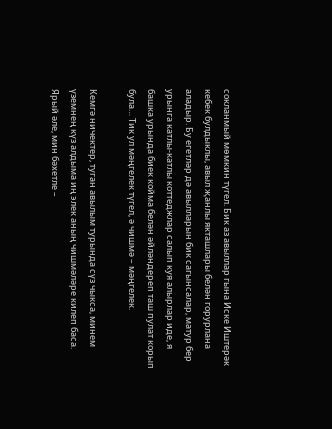сокланмый мөмкин түгел. Бик аз авыллар гына Иске Иштерәк кебек булдыклы, авыл җанлы якташлары белән горурлана аладыр. Бу егетләр дә авылларын бик сагынсалар, матур бер урынга катлы-катлы коттеджлар салып куя алырлар иде, я башка урында биек койма белән әйләндереп таш пулат корып була… Тик ул мәңгелек түгел, ә чишмә – мәңгелек.

Кемгә ничектер, туган авылым турында сүз чыкса, минем үземнең күз алдыма иң элек аның чишмәләре килеп баса. Ярый әле, мин бәхетле –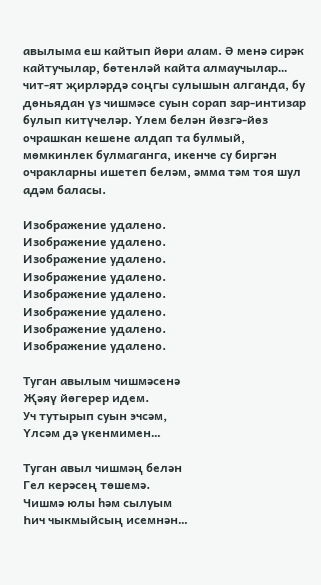авылыма еш кайтып йөри алам. Ә менә сирәк кайтучылар, бөтенләй кайта алмаучылар… чит-ят җирләрдә соңгы сулышын алганда, бу дөньядан үз чишмәсе суын сорап зар-интизар булып китүчеләр. Үлем белән йөзгә-йөз очрашкан кешене алдап та булмый, мөмкинлек булмаганга, икенче су биргән очракларны ишетеп беләм, әмма тәм тоя шул адәм баласы.

Изображение удалено.
Изображение удалено.
Изображение удалено.
Изображение удалено.
Изображение удалено.
Изображение удалено.
Изображение удалено.
Изображение удалено.

Туган авылым чишмәсенә
Җәяү йөгерер идем.
Уч тутырып суын эчсәм,
Үлсәм дә үкенмимен…

Туган авыл чишмәң белән
Гел керәсең төшемә.
Чишмә юлы һәм сылуым
Һич чыкмыйсың исемнән…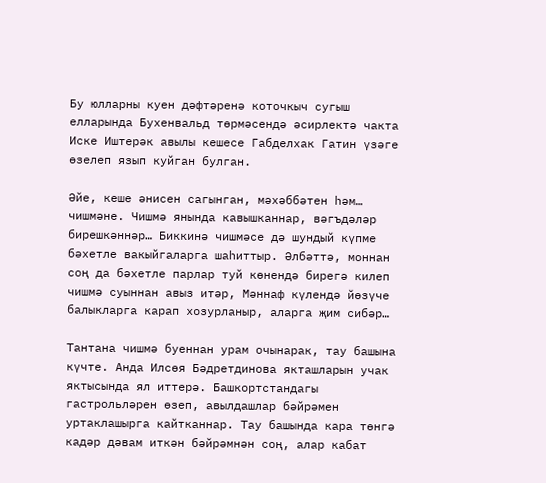Бу юлларны куен дәфтәренә коточкыч сугыш елларында Бухенвальд төрмәсендә әсирлектә чакта Иске Иштерәк авылы кешесе Габделхак Гатин үзәге өзелеп язып куйган булган.

Әйе, кеше әнисен сагынган, мәхәббәтен һәм… чишмәне. Чишмә янында кавышканнар, вәгъдәләр бирешкәннәр… Биккинә чишмәсе дә шундый күпме бәхетле вакыйгаларга шаһиттыр. Әлбәттә, моннан соң да бәхетле парлар туй көнендә бирегә килеп чишмә суыннан авыз итәр, Мәннаф күлендә йөзүче балыкларга карап хозурланыр, аларга җим сибәр…

Тантана чишмә буеннан урам очынарак, тау башына күчте. Анда Илсөя Бәдретдинова якташларын учак яктысында ял иттерә. Башкортстандагы гастрольләрен өзеп, авылдашлар бәйрәмен уртаклашырга кайтканнар. Тау башында кара төнгә кадәр дәвам иткән бәйрәмнән соң, алар кабат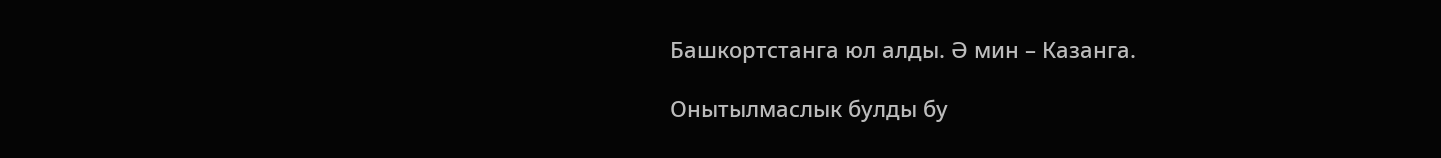Башкортстанга юл алды. Ә мин – Казанга.

Онытылмаслык булды бу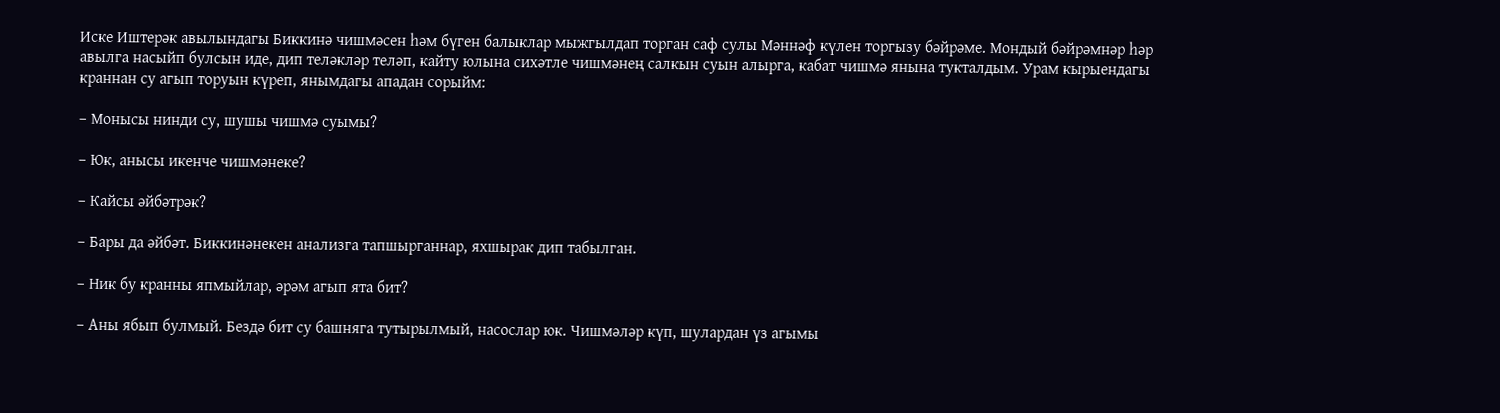Иске Иштерәк авылындагы Биккинә чишмәсен һәм бүген балыклар мыжгылдап торган саф сулы Мәннәф күлен торгызу бәйрәме. Мондый бәйрәмнәр һәр авылга насыйп булсын иде, дип теләкләр теләп, кайту юлына сихәтле чишмәнең салкын суын алырга, кабат чишмә янына тукталдым. Урам кырыендагы краннан су агып торуын күреп, янымдагы ападан сорыйм:

– Монысы нинди су, шушы чишмә суымы?

– Юк, анысы икенче чишмәнеке?

– Кайсы әйбәтрәк?

– Бары да әйбәт. Биккинәнекен анализга тапшырганнар, яхшырак дип табылган.

– Ник бу кранны япмыйлар, әрәм агып ята бит?

– Аны ябып булмый. Бездә бит су башняга тутырылмый, насослар юк. Чишмәләр күп, шулардан үз агымы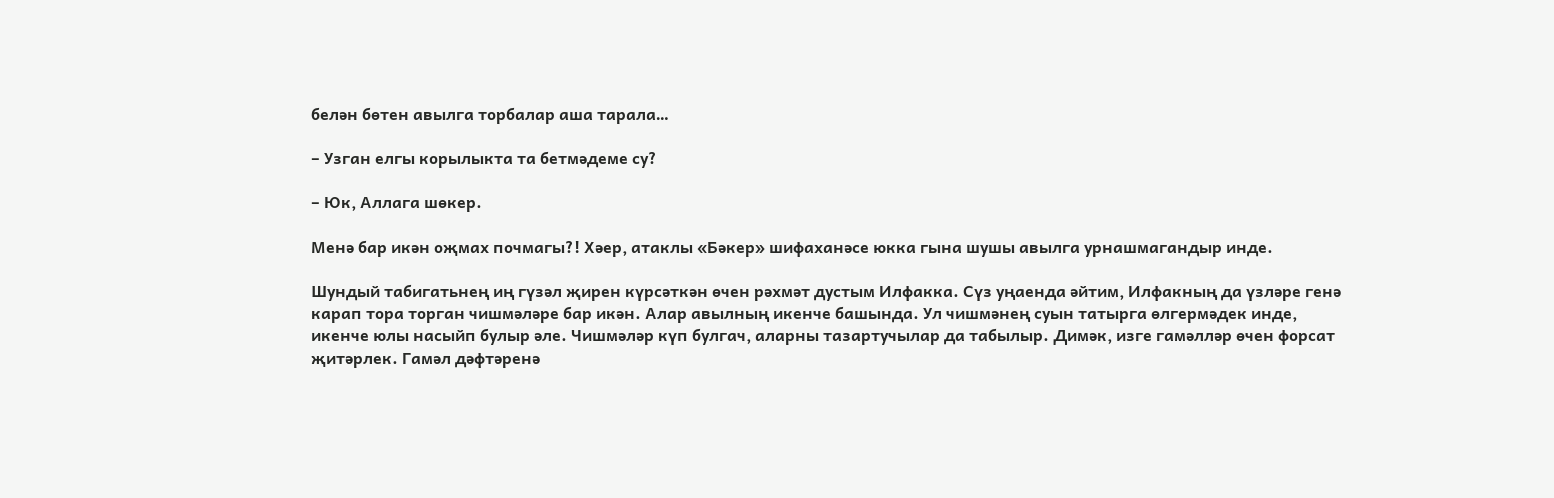белән бөтен авылга торбалар аша тарала…

– Узган елгы корылыкта та бетмәдеме су?

– Юк, Аллага шөкер.

Менә бар икән оҗмах почмагы?! Хәер, атаклы «Бәкер» шифаханәсе юкка гына шушы авылга урнашмагандыр инде.

Шундый табигатьнең иң гүзәл җирен күрсәткән өчен рәхмәт дустым Илфакка. Сүз уңаенда әйтим, Илфакның да үзләре генә карап тора торган чишмәләре бар икән. Алар авылның икенче башында. Ул чишмәнең суын татырга өлгермәдек инде, икенче юлы насыйп булыр әле. Чишмәләр күп булгач, аларны тазартучылар да табылыр. Димәк, изге гамәлләр өчен форсат җитәрлек. Гамәл дәфтәренә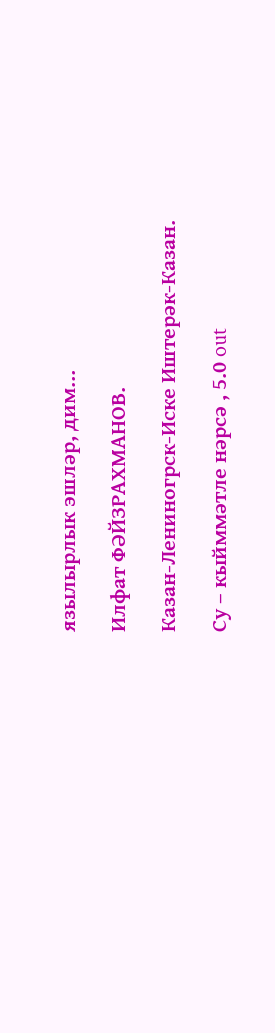язылырлык эшләр, дим…

Илфат ФӘЙЗРАХМАНОВ.

Казан-Лениногрск-Иске Иштерәк-Казан.

Су – кыйммәтле нәрсә , 5.0 out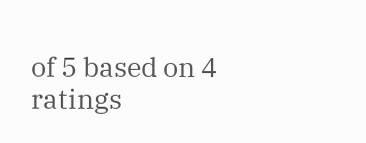of 5 based on 4 ratings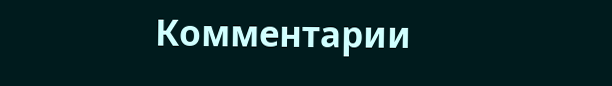Комментарии